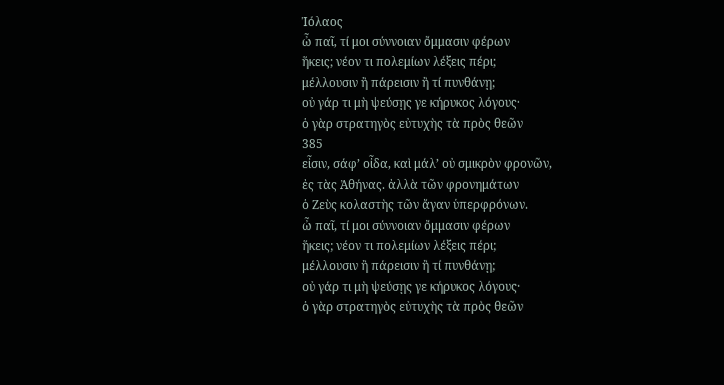Ἰόλαος
ὦ παῖ, τί μοι σύννοιαν ὄμμασιν φέρων
ἥκεις; νέον τι πολεμίων λέξεις πέρι;
μέλλουσιν ἢ πάρεισιν ἢ τί πυνθάνῃ;
οὐ γάρ τι μὴ ψεύσῃς γε κήρυκος λόγους·
ὁ γὰρ στρατηγὸς εὐτυχὴς τὰ πρὸς θεῶν
385
εἶσιν, σάφʼ οἶδα, καὶ μάλʼ οὐ σμικρὸν φρονῶν,
ἐς τὰς Ἀθήνας. ἀλλὰ τῶν φρονημάτων
ὁ Ζεὺς κολαστὴς τῶν ἄγαν ὑπερφρόνων.
ὦ παῖ, τί μοι σύννοιαν ὄμμασιν φέρων
ἥκεις; νέον τι πολεμίων λέξεις πέρι;
μέλλουσιν ἢ πάρεισιν ἢ τί πυνθάνῃ;
οὐ γάρ τι μὴ ψεύσῃς γε κήρυκος λόγους·
ὁ γὰρ στρατηγὸς εὐτυχὴς τὰ πρὸς θεῶν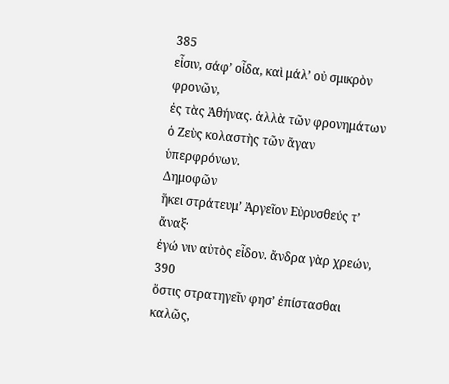385
εἶσιν, σάφʼ οἶδα, καὶ μάλʼ οὐ σμικρὸν φρονῶν,
ἐς τὰς Ἀθήνας. ἀλλὰ τῶν φρονημάτων
ὁ Ζεὺς κολαστὴς τῶν ἄγαν ὑπερφρόνων.
Δημοφῶν
ἥκει στράτευμʼ Ἀργεῖον Εὐρυσθεύς τʼ ἄναξ·
ἐγώ νιν αὐτὸς εἶδον. ἄνδρα γὰρ χρεών,
390
ὅστις στρατηγεῖν φησʼ ἐπίστασθαι καλῶς,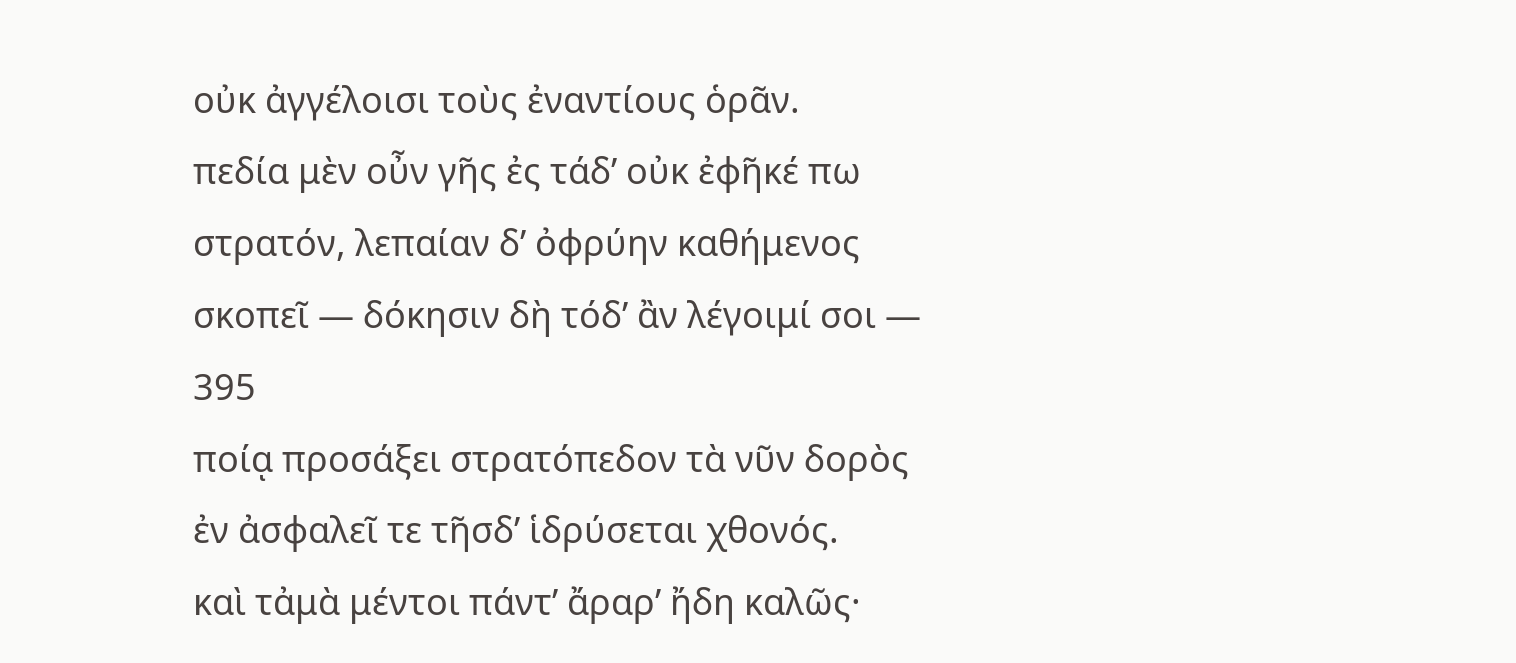οὐκ ἀγγέλοισι τοὺς ἐναντίους ὁρᾶν.
πεδία μὲν οὖν γῆς ἐς τάδʼ οὐκ ἐφῆκέ πω
στρατόν, λεπαίαν δʼ ὀφρύην καθήμενος
σκοπεῖ — δόκησιν δὴ τόδʼ ἂν λέγοιμί σοι —
395
ποίᾳ προσάξει στρατόπεδον τὰ νῦν δορὸς
ἐν ἀσφαλεῖ τε τῆσδʼ ἱδρύσεται χθονός.
καὶ τἀμὰ μέντοι πάντʼ ἄραρʼ ἤδη καλῶς·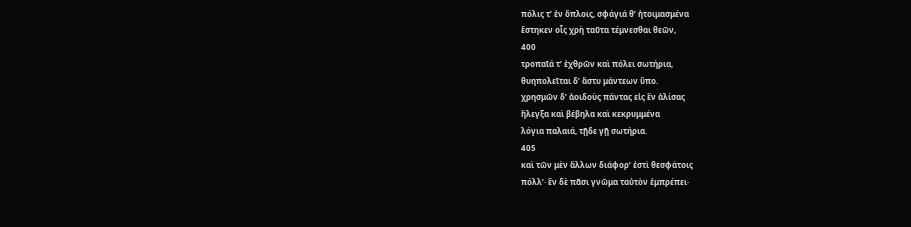πόλις τʼ ἐν ὅπλοις, σφάγιά θʼ ἡτοιμασμένα
ἕστηκεν οἷς χρὴ ταῦτα τέμνεσθαι θεῶν,
400
τροπαῖά τʼ ἐχθρῶν καὶ πόλει σωτήρια,
θυηπολεῖται δʼ ἄστυ μάντεων ὕπο.
χρησμῶν δʼ ἀοιδοὺς πάντας εἰς ἓν ἁλίσας
ἤλεγξα καὶ βέβηλα καὶ κεκρυμμένα
λόγια παλαιά, τῇδε γῇ σωτήρια.
405
καὶ τῶν μὲν ἄλλων διάφορʼ ἐστὶ θεσφάτοις
πόλλʼ· ἓν δὲ πᾶσι γνῶμα ταὐτὸν ἐμπρέπει·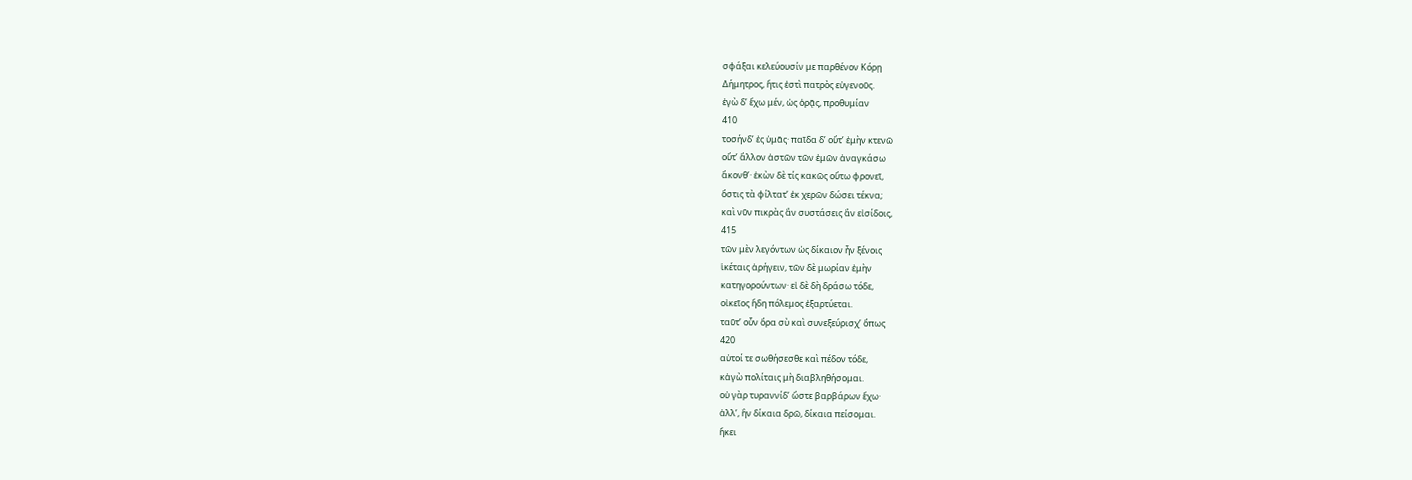σφάξαι κελεύουσίν με παρθένον Κόρῃ
Δήμητρος, ἥτις ἐστὶ πατρὸς εὐγενοῦς.
ἐγὼ δʼ ἔχω μέν, ὡς ὁρᾷς, προθυμίαν
410
τοσήνδʼ ἐς ὑμᾶς· παῖδα δʼ οὔτʼ ἐμὴν κτενῶ
οὔτʼ ἄλλον ἀστῶν τῶν ἐμῶν ἀναγκάσω
ἄκονθʼ· ἑκὼν δὲ τίς κακῶς οὕτω φρονεῖ,
ὅστις τὰ φίλτατʼ ἐκ χερῶν δώσει τέκνα;
καὶ νῦν πικρὰς ἂν συστάσεις ἂν εἰσίδοις,
415
τῶν μὲν λεγόντων ὡς δίκαιον ἦν ξένοις
ἱκέταις ἀρήγειν, τῶν δὲ μωρίαν ἐμὴν
κατηγορούντων· εἰ δὲ δὴ δράσω τόδε,
οἰκεῖος ἤδη πόλεμος ἐξαρτύεται.
ταῦτʼ οὖν ὅρα σὺ καὶ συνεξεύρισχʼ ὅπως
420
αὐτοί τε σωθήσεσθε καὶ πέδον τόδε,
κἀγὼ πολίταις μὴ διαβληθήσομαι.
οὐ γὰρ τυραννίδʼ ὥστε βαρβάρων ἔχω·
ἀλλʼ, ἢν δίκαια δρῶ, δίκαια πείσομαι.
ἥκει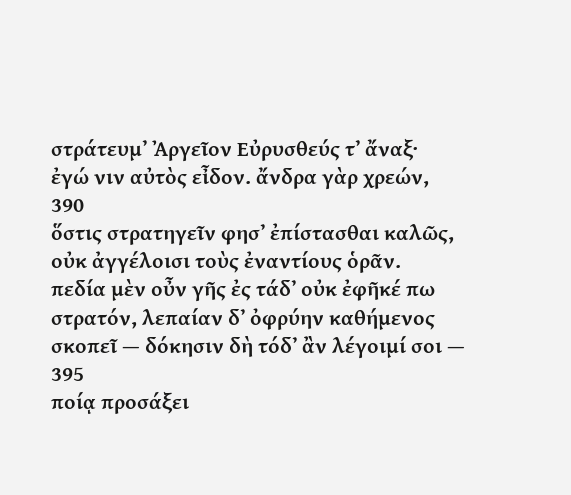στράτευμʼ Ἀργεῖον Εὐρυσθεύς τʼ ἄναξ·
ἐγώ νιν αὐτὸς εἶδον. ἄνδρα γὰρ χρεών,
390
ὅστις στρατηγεῖν φησʼ ἐπίστασθαι καλῶς,
οὐκ ἀγγέλοισι τοὺς ἐναντίους ὁρᾶν.
πεδία μὲν οὖν γῆς ἐς τάδʼ οὐκ ἐφῆκέ πω
στρατόν, λεπαίαν δʼ ὀφρύην καθήμενος
σκοπεῖ — δόκησιν δὴ τόδʼ ἂν λέγοιμί σοι —
395
ποίᾳ προσάξει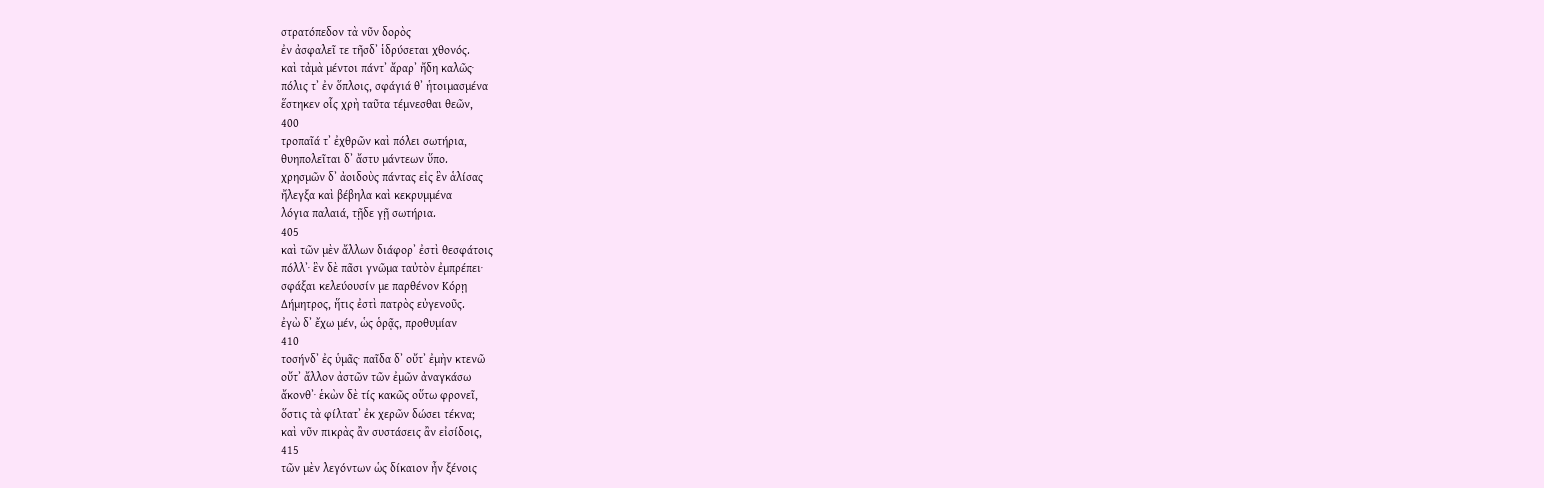στρατόπεδον τὰ νῦν δορὸς
ἐν ἀσφαλεῖ τε τῆσδʼ ἱδρύσεται χθονός.
καὶ τἀμὰ μέντοι πάντʼ ἄραρʼ ἤδη καλῶς·
πόλις τʼ ἐν ὅπλοις, σφάγιά θʼ ἡτοιμασμένα
ἕστηκεν οἷς χρὴ ταῦτα τέμνεσθαι θεῶν,
400
τροπαῖά τʼ ἐχθρῶν καὶ πόλει σωτήρια,
θυηπολεῖται δʼ ἄστυ μάντεων ὕπο.
χρησμῶν δʼ ἀοιδοὺς πάντας εἰς ἓν ἁλίσας
ἤλεγξα καὶ βέβηλα καὶ κεκρυμμένα
λόγια παλαιά, τῇδε γῇ σωτήρια.
405
καὶ τῶν μὲν ἄλλων διάφορʼ ἐστὶ θεσφάτοις
πόλλʼ· ἓν δὲ πᾶσι γνῶμα ταὐτὸν ἐμπρέπει·
σφάξαι κελεύουσίν με παρθένον Κόρῃ
Δήμητρος, ἥτις ἐστὶ πατρὸς εὐγενοῦς.
ἐγὼ δʼ ἔχω μέν, ὡς ὁρᾷς, προθυμίαν
410
τοσήνδʼ ἐς ὑμᾶς· παῖδα δʼ οὔτʼ ἐμὴν κτενῶ
οὔτʼ ἄλλον ἀστῶν τῶν ἐμῶν ἀναγκάσω
ἄκονθʼ· ἑκὼν δὲ τίς κακῶς οὕτω φρονεῖ,
ὅστις τὰ φίλτατʼ ἐκ χερῶν δώσει τέκνα;
καὶ νῦν πικρὰς ἂν συστάσεις ἂν εἰσίδοις,
415
τῶν μὲν λεγόντων ὡς δίκαιον ἦν ξένοις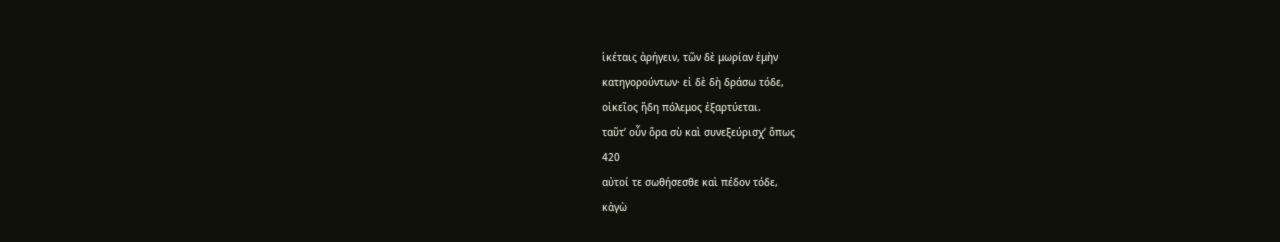ἱκέταις ἀρήγειν, τῶν δὲ μωρίαν ἐμὴν
κατηγορούντων· εἰ δὲ δὴ δράσω τόδε,
οἰκεῖος ἤδη πόλεμος ἐξαρτύεται.
ταῦτʼ οὖν ὅρα σὺ καὶ συνεξεύρισχʼ ὅπως
420
αὐτοί τε σωθήσεσθε καὶ πέδον τόδε,
κἀγὼ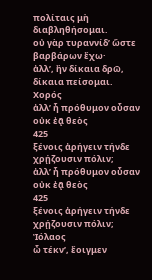πολίταις μὴ διαβληθήσομαι.
οὐ γὰρ τυραννίδʼ ὥστε βαρβάρων ἔχω·
ἀλλʼ, ἢν δίκαια δρῶ, δίκαια πείσομαι.
Χορός
ἀλλʼ ἦ πρόθυμον οὖσαν οὐκ ἐᾷ θεὸς
425
ξένοις ἀρήγειν τήνδε χρῄζουσιν πόλιν;
ἀλλʼ ἦ πρόθυμον οὖσαν οὐκ ἐᾷ θεὸς
425
ξένοις ἀρήγειν τήνδε χρῄζουσιν πόλιν;
Ἰόλαος
ὦ τέκνʼ, ἔοιγμεν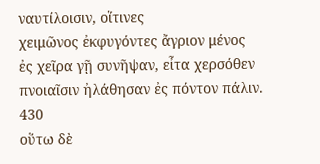ναυτίλοισιν, οἵτινες
χειμῶνος ἐκφυγόντες ἄγριον μένος
ἐς χεῖρα γῇ συνῆψαν, εἶτα χερσόθεν
πνοιαῖσιν ἠλάθησαν ἐς πόντον πάλιν.
430
οὕτω δὲ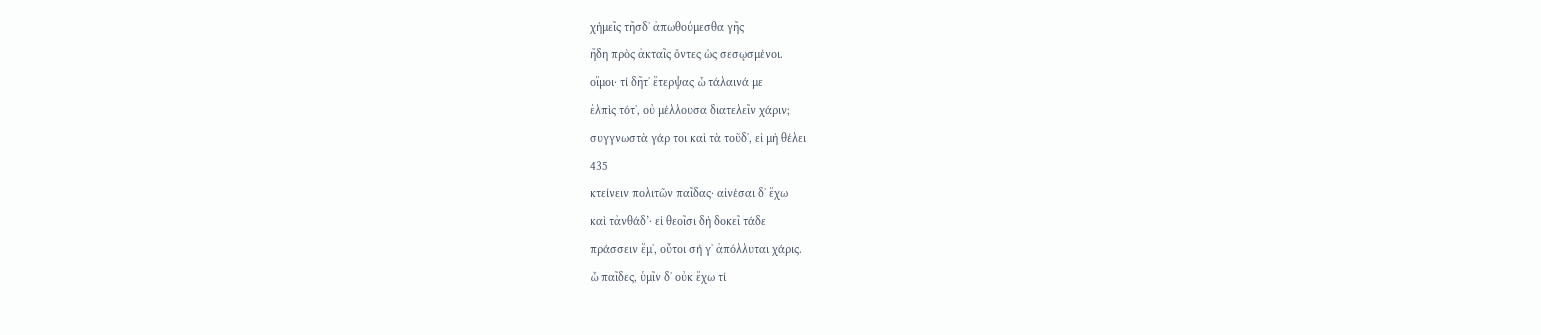χἡμεῖς τῆσδʼ ἀπωθούμεσθα γῆς
ἤδη πρὸς ἀκταῖς ὄντες ὡς σεσῳσμένοι.
οἴμοι· τί δῆτʼ ἔτερψας ὦ τάλαινά με
ἐλπὶς τότʼ, οὐ μέλλουσα διατελεῖν χάριν;
συγγνωστὰ γάρ τοι καὶ τὰ τοῦδʼ, εἰ μὴ θέλει
435
κτείνειν πολιτῶν παῖδας· αἰνέσαι δʼ ἔχω
καὶ τἀνθάδ’· εἰ θεοῖσι δὴ δοκεῖ τάδε
πράσσειν ἔμʼ, οὔτοι σή γʼ ἀπόλλυται χάρις.
ὦ παῖδες, ὑμῖν δʼ οὐκ ἔχω τί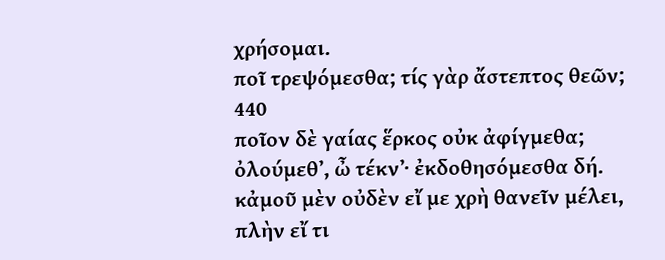χρήσομαι.
ποῖ τρεψόμεσθα; τίς γὰρ ἄστεπτος θεῶν;
440
ποῖον δὲ γαίας ἕρκος οὐκ ἀφίγμεθα;
ὀλούμεθʼ, ὦ τέκνʼ· ἐκδοθησόμεσθα δή.
κἀμοῦ μὲν οὐδὲν εἴ με χρὴ θανεῖν μέλει,
πλὴν εἴ τι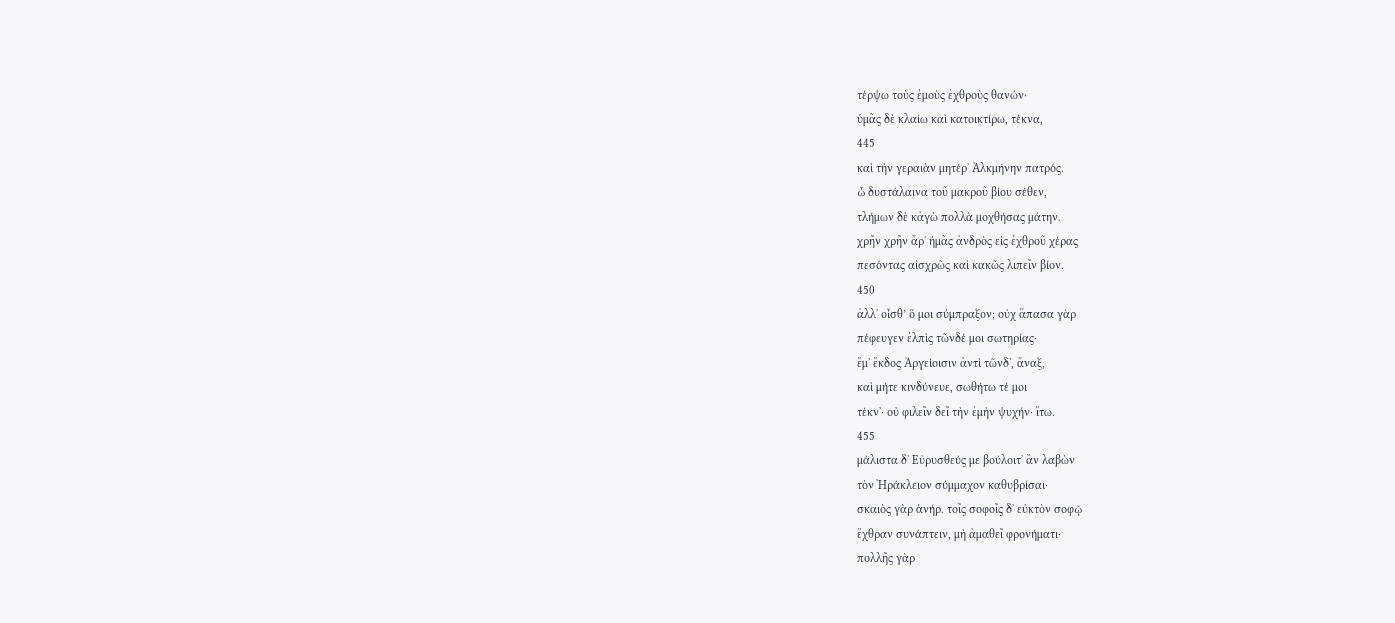τέρψω τοὺς ἐμοὺς ἐχθροὺς θανών·
ὑμᾶς δὲ κλαίω καὶ κατοικτίρω, τέκνα,
445
καὶ τὴν γεραιὰν μητέρʼ Ἀλκμήνην πατρός.
ὦ δυστάλαινα τοῦ μακροῦ βίου σέθεν,
τλήμων δὲ κἀγὼ πολλὰ μοχθήσας μάτην.
χρῆν χρῆν ἄρʼ ἡμᾶς ἀνδρὸς εἰς ἐχθροῦ χέρας
πεσόντας αἰσχρῶς καὶ κακῶς λιπεῖν βίον.
450
ἀλλʼ οἶσθ’ ὅ μοι σύμπραξον; οὐχ ἅπασα γὰρ
πέφευγεν ἐλπὶς τῶνδέ μοι σωτηρίας·
ἔμʼ ἔκδος Ἀργείοισιν ἀντὶ τῶνδʼ, ἄναξ,
καὶ μήτε κινδύνευε, σωθήτω τέ μοι
τέκνʼ· οὐ φιλεῖν δεῖ τὴν ἐμὴν ψυχήν· ἴτω.
455
μάλιστα δʼ Εὐρυσθεύς με βούλοιτʼ ἂν λαβὼν
τὸν Ἡράκλειον σύμμαχον καθυβρίσαι·
σκαιὸς γὰρ ἁνήρ. τοῖς σοφοῖς δʼ εὐκτὸν σοφῷ
ἔχθραν συνάπτειν, μὴ ἀμαθεῖ φρονήματι·
πολλῆς γὰρ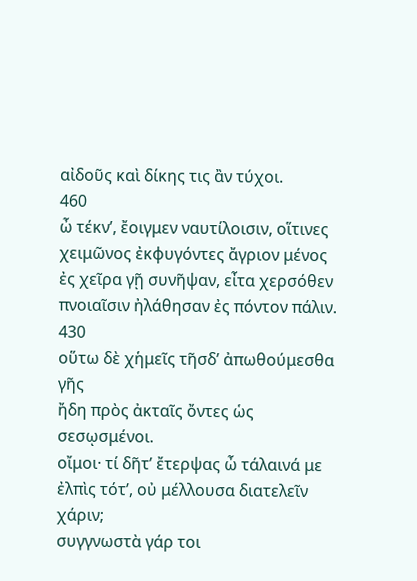αἰδοῦς καὶ δίκης τις ἂν τύχοι.
460
ὦ τέκνʼ, ἔοιγμεν ναυτίλοισιν, οἵτινες
χειμῶνος ἐκφυγόντες ἄγριον μένος
ἐς χεῖρα γῇ συνῆψαν, εἶτα χερσόθεν
πνοιαῖσιν ἠλάθησαν ἐς πόντον πάλιν.
430
οὕτω δὲ χἡμεῖς τῆσδʼ ἀπωθούμεσθα γῆς
ἤδη πρὸς ἀκταῖς ὄντες ὡς σεσῳσμένοι.
οἴμοι· τί δῆτʼ ἔτερψας ὦ τάλαινά με
ἐλπὶς τότʼ, οὐ μέλλουσα διατελεῖν χάριν;
συγγνωστὰ γάρ τοι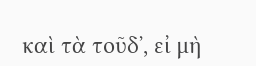καὶ τὰ τοῦδʼ, εἰ μὴ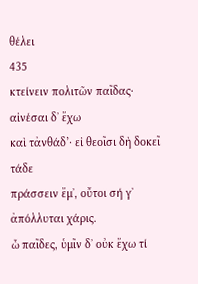θέλει
435
κτείνειν πολιτῶν παῖδας· αἰνέσαι δʼ ἔχω
καὶ τἀνθάδ’· εἰ θεοῖσι δὴ δοκεῖ τάδε
πράσσειν ἔμʼ, οὔτοι σή γʼ ἀπόλλυται χάρις.
ὦ παῖδες, ὑμῖν δʼ οὐκ ἔχω τί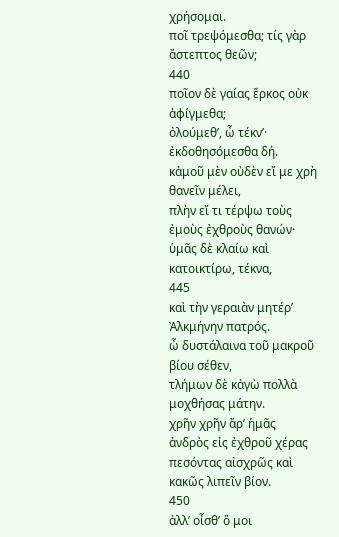χρήσομαι.
ποῖ τρεψόμεσθα; τίς γὰρ ἄστεπτος θεῶν;
440
ποῖον δὲ γαίας ἕρκος οὐκ ἀφίγμεθα;
ὀλούμεθʼ, ὦ τέκνʼ· ἐκδοθησόμεσθα δή.
κἀμοῦ μὲν οὐδὲν εἴ με χρὴ θανεῖν μέλει,
πλὴν εἴ τι τέρψω τοὺς ἐμοὺς ἐχθροὺς θανών·
ὑμᾶς δὲ κλαίω καὶ κατοικτίρω, τέκνα,
445
καὶ τὴν γεραιὰν μητέρʼ Ἀλκμήνην πατρός.
ὦ δυστάλαινα τοῦ μακροῦ βίου σέθεν,
τλήμων δὲ κἀγὼ πολλὰ μοχθήσας μάτην.
χρῆν χρῆν ἄρʼ ἡμᾶς ἀνδρὸς εἰς ἐχθροῦ χέρας
πεσόντας αἰσχρῶς καὶ κακῶς λιπεῖν βίον.
450
ἀλλʼ οἶσθ’ ὅ μοι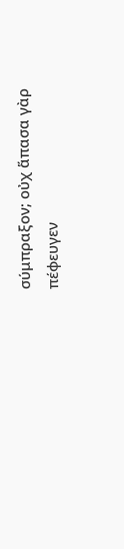σύμπραξον; οὐχ ἅπασα γὰρ
πέφευγεν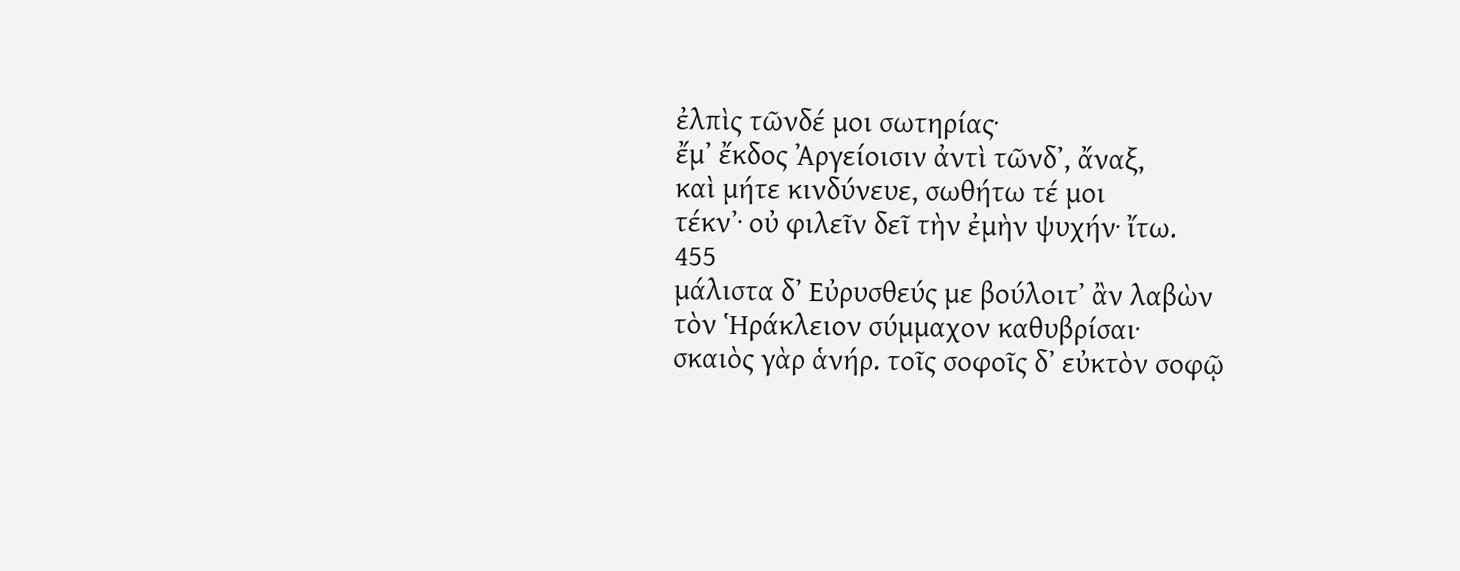ἐλπὶς τῶνδέ μοι σωτηρίας·
ἔμʼ ἔκδος Ἀργείοισιν ἀντὶ τῶνδʼ, ἄναξ,
καὶ μήτε κινδύνευε, σωθήτω τέ μοι
τέκνʼ· οὐ φιλεῖν δεῖ τὴν ἐμὴν ψυχήν· ἴτω.
455
μάλιστα δʼ Εὐρυσθεύς με βούλοιτʼ ἂν λαβὼν
τὸν Ἡράκλειον σύμμαχον καθυβρίσαι·
σκαιὸς γὰρ ἁνήρ. τοῖς σοφοῖς δʼ εὐκτὸν σοφῷ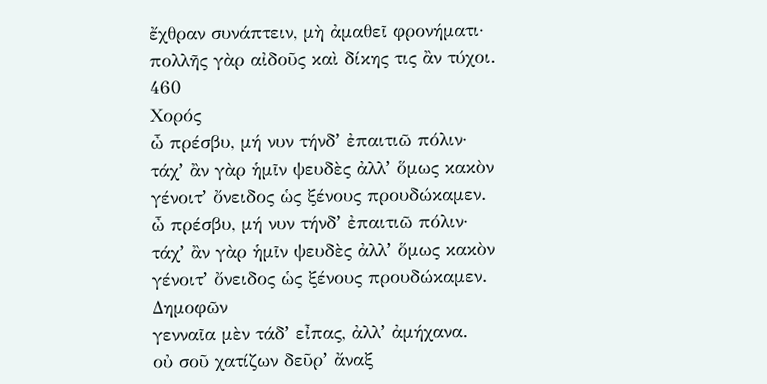ἔχθραν συνάπτειν, μὴ ἀμαθεῖ φρονήματι·
πολλῆς γὰρ αἰδοῦς καὶ δίκης τις ἂν τύχοι.
460
Χορός
ὦ πρέσβυ, μή νυν τήνδʼ ἐπαιτιῶ πόλιν·
τάχʼ ἂν γὰρ ἡμῖν ψευδὲς ἀλλʼ ὅμως κακὸν
γένοιτʼ ὄνειδος ὡς ξένους προυδώκαμεν.
ὦ πρέσβυ, μή νυν τήνδʼ ἐπαιτιῶ πόλιν·
τάχʼ ἂν γὰρ ἡμῖν ψευδὲς ἀλλʼ ὅμως κακὸν
γένοιτʼ ὄνειδος ὡς ξένους προυδώκαμεν.
Δημοφῶν
γενναῖα μὲν τάδʼ εἶπας, ἀλλʼ ἀμήχανα.
οὐ σοῦ χατίζων δεῦρʼ ἄναξ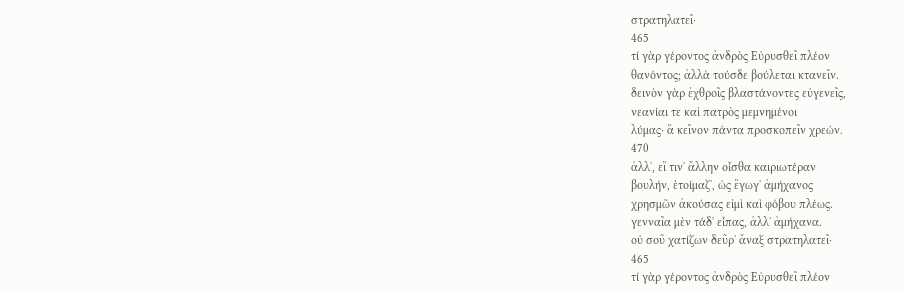στρατηλατεῖ·
465
τί γὰρ γέροντος ἀνδρὸς Εὐρυσθεῖ πλέον
θανόντος; ἀλλὰ τούσδε βούλεται κτανεῖν.
δεινὸν γὰρ ἐχθροῖς βλαστάνοντες εὐγενεῖς,
νεανίαι τε καὶ πατρὸς μεμνημένοι
λύμας· ἃ κεῖνον πάντα προσκοπεῖν χρεών.
470
ἀλλʼ, εἴ τινʼ ἄλλην οἶσθα καιριωτέραν
βουλήν, ἑτοίμαζʼ, ὡς ἔγωγʼ ἀμήχανος
χρησμῶν ἀκούσας εἰμὶ καὶ φόβου πλέως.
γενναῖα μὲν τάδʼ εἶπας, ἀλλʼ ἀμήχανα.
οὐ σοῦ χατίζων δεῦρʼ ἄναξ στρατηλατεῖ·
465
τί γὰρ γέροντος ἀνδρὸς Εὐρυσθεῖ πλέον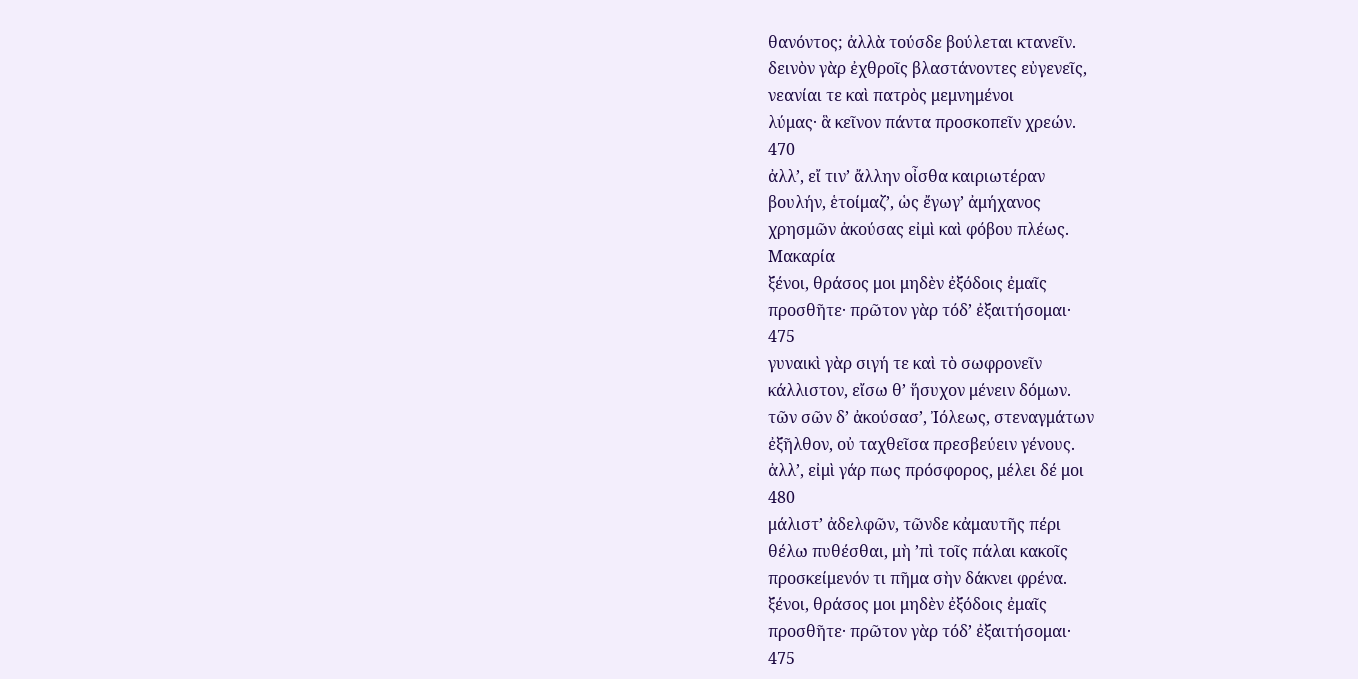θανόντος; ἀλλὰ τούσδε βούλεται κτανεῖν.
δεινὸν γὰρ ἐχθροῖς βλαστάνοντες εὐγενεῖς,
νεανίαι τε καὶ πατρὸς μεμνημένοι
λύμας· ἃ κεῖνον πάντα προσκοπεῖν χρεών.
470
ἀλλʼ, εἴ τινʼ ἄλλην οἶσθα καιριωτέραν
βουλήν, ἑτοίμαζʼ, ὡς ἔγωγʼ ἀμήχανος
χρησμῶν ἀκούσας εἰμὶ καὶ φόβου πλέως.
Μακαρία
ξένοι, θράσος μοι μηδὲν ἐξόδοις ἐμαῖς
προσθῆτε· πρῶτον γὰρ τόδʼ ἐξαιτήσομαι·
475
γυναικὶ γὰρ σιγή τε καὶ τὸ σωφρονεῖν
κάλλιστον, εἴσω θʼ ἥσυχον μένειν δόμων.
τῶν σῶν δʼ ἀκούσασʼ, Ἰόλεως, στεναγμάτων
ἐξῆλθον, οὐ ταχθεῖσα πρεσβεύειν γένους.
ἀλλʼ, εἰμὶ γάρ πως πρόσφορος, μέλει δέ μοι
480
μάλιστ’ ἀδελφῶν, τῶνδε κἀμαυτῆς πέρι
θέλω πυθέσθαι, μὴ ’πὶ τοῖς πάλαι κακοῖς
προσκείμενόν τι πῆμα σὴν δάκνει φρένα.
ξένοι, θράσος μοι μηδὲν ἐξόδοις ἐμαῖς
προσθῆτε· πρῶτον γὰρ τόδʼ ἐξαιτήσομαι·
475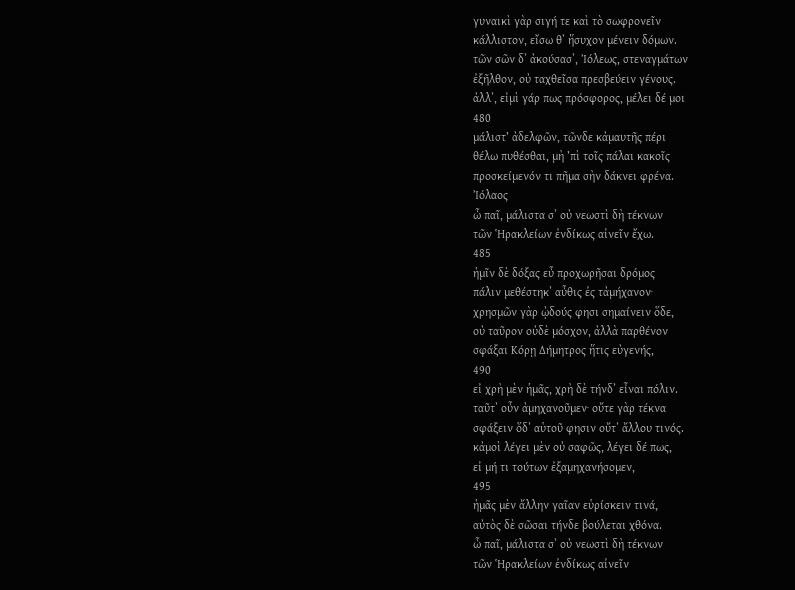γυναικὶ γὰρ σιγή τε καὶ τὸ σωφρονεῖν
κάλλιστον, εἴσω θʼ ἥσυχον μένειν δόμων.
τῶν σῶν δʼ ἀκούσασʼ, Ἰόλεως, στεναγμάτων
ἐξῆλθον, οὐ ταχθεῖσα πρεσβεύειν γένους.
ἀλλʼ, εἰμὶ γάρ πως πρόσφορος, μέλει δέ μοι
480
μάλιστ’ ἀδελφῶν, τῶνδε κἀμαυτῆς πέρι
θέλω πυθέσθαι, μὴ ’πὶ τοῖς πάλαι κακοῖς
προσκείμενόν τι πῆμα σὴν δάκνει φρένα.
Ἰόλαος
ὦ παῖ, μάλιστα σʼ οὐ νεωστὶ δὴ τέκνων
τῶν Ἡρακλείων ἐνδίκως αἰνεῖν ἔχω.
485
ἡμῖν δὲ δόξας εὖ προχωρῆσαι δρόμος
πάλιν μεθέστηκʼ αὖθις ἐς τἀμήχανον·
χρησμῶν γὰρ ᾠδούς φησι σημαίνειν ὅδε,
οὐ ταῦρον οὐδὲ μόσχον, ἀλλὰ παρθένον
σφάξαι Κόρῃ Δήμητρος ἥτις εὐγενής,
490
εἰ χρὴ μὲν ἡμᾶς, χρὴ δὲ τήνδʼ εἶναι πόλιν.
ταῦτʼ οὖν ἀμηχανοῦμεν· οὔτε γὰρ τέκνα
σφάξειν ὅδʼ αὑτοῦ φησιν οὔτʼ ἄλλου τινός.
κἀμοὶ λέγει μὲν οὐ σαφῶς, λέγει δέ πως,
εἰ μή τι τούτων ἐξαμηχανήσομεν,
495
ἡμᾶς μὲν ἄλλην γαῖαν εὑρίσκειν τινά,
αὐτὸς δὲ σῶσαι τήνδε βούλεται χθόνα.
ὦ παῖ, μάλιστα σʼ οὐ νεωστὶ δὴ τέκνων
τῶν Ἡρακλείων ἐνδίκως αἰνεῖν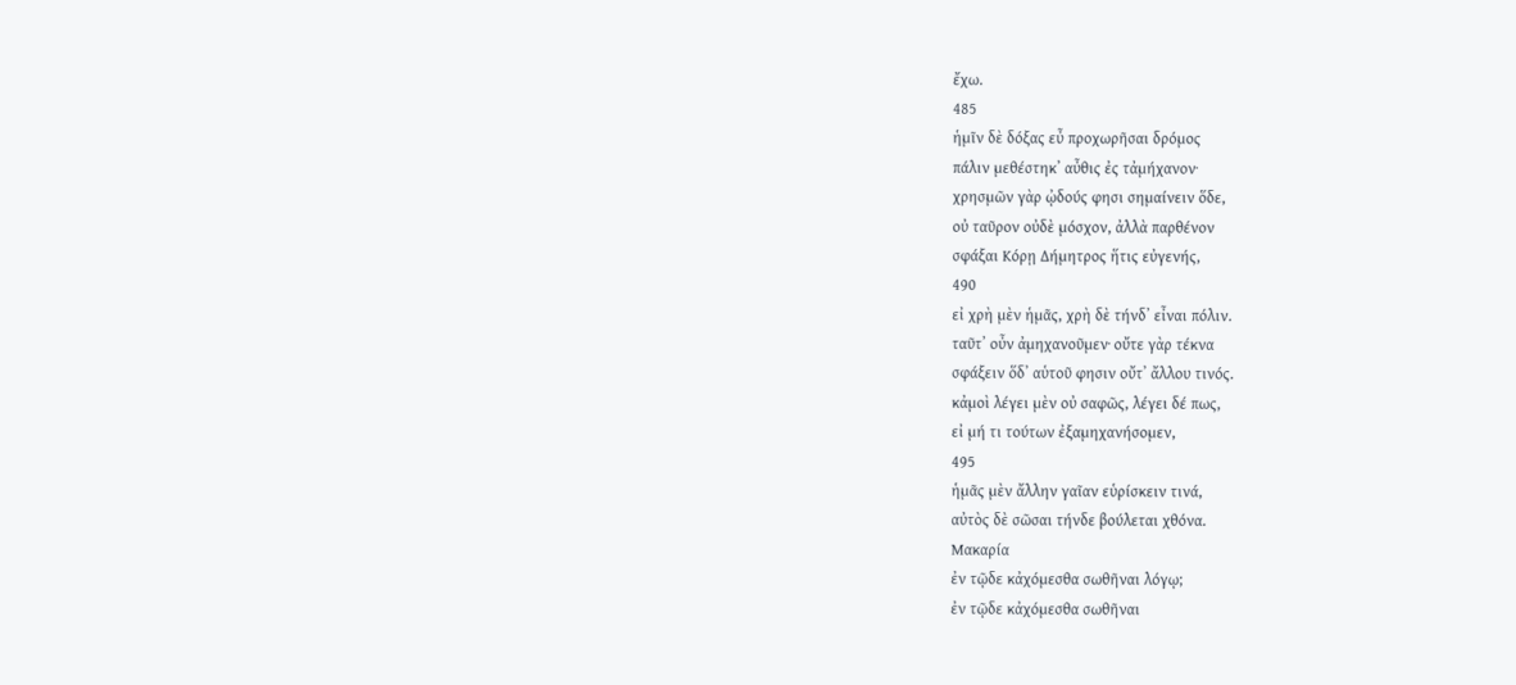ἔχω.
485
ἡμῖν δὲ δόξας εὖ προχωρῆσαι δρόμος
πάλιν μεθέστηκʼ αὖθις ἐς τἀμήχανον·
χρησμῶν γὰρ ᾠδούς φησι σημαίνειν ὅδε,
οὐ ταῦρον οὐδὲ μόσχον, ἀλλὰ παρθένον
σφάξαι Κόρῃ Δήμητρος ἥτις εὐγενής,
490
εἰ χρὴ μὲν ἡμᾶς, χρὴ δὲ τήνδʼ εἶναι πόλιν.
ταῦτʼ οὖν ἀμηχανοῦμεν· οὔτε γὰρ τέκνα
σφάξειν ὅδʼ αὑτοῦ φησιν οὔτʼ ἄλλου τινός.
κἀμοὶ λέγει μὲν οὐ σαφῶς, λέγει δέ πως,
εἰ μή τι τούτων ἐξαμηχανήσομεν,
495
ἡμᾶς μὲν ἄλλην γαῖαν εὑρίσκειν τινά,
αὐτὸς δὲ σῶσαι τήνδε βούλεται χθόνα.
Μακαρία
ἐν τῷδε κἀχόμεσθα σωθῆναι λόγῳ;
ἐν τῷδε κἀχόμεσθα σωθῆναι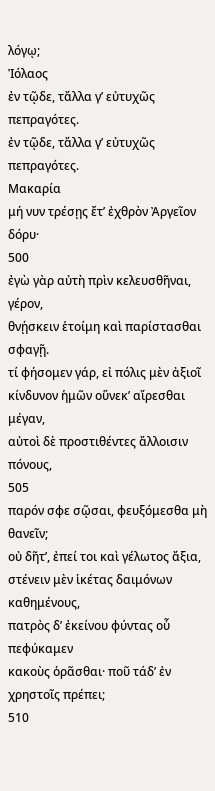λόγῳ;
Ἰόλαος
ἐν τῷδε, τἄλλα γʼ εὐτυχῶς πεπραγότες.
ἐν τῷδε, τἄλλα γʼ εὐτυχῶς πεπραγότες.
Μακαρία
μή νυν τρέσῃς ἔτʼ ἐχθρὸν Ἀργεῖον δόρυ·
500
ἐγὼ γὰρ αὐτὴ πρὶν κελευσθῆναι, γέρον,
θνῄσκειν ἑτοίμη καὶ παρίστασθαι σφαγῇ.
τί φήσομεν γάρ, εἰ πόλις μὲν ἀξιοῖ
κίνδυνον ἡμῶν οὕνεκʼ αἴρεσθαι μέγαν,
αὐτοὶ δὲ προστιθέντες ἄλλοισιν πόνους,
505
παρόν σφε σῷσαι, φευξόμεσθα μὴ θανεῖν;
οὐ δῆτʼ, ἐπεί τοι καὶ γέλωτος ἄξια,
στένειν μὲν ἱκέτας δαιμόνων καθημένους,
πατρὸς δʼ ἐκείνου φύντας οὗ πεφύκαμεν
κακοὺς ὁρᾶσθαι· ποῦ τάδʼ ἐν χρηστοῖς πρέπει;
510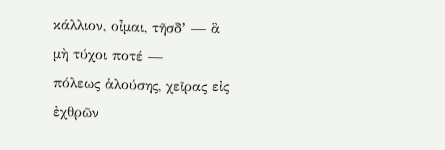κάλλιον, οἶμαι, τῆσδʼ — ἃ μὴ τύχοι ποτέ —
πόλεως ἁλούσης, χεῖρας εἰς ἐχθρῶν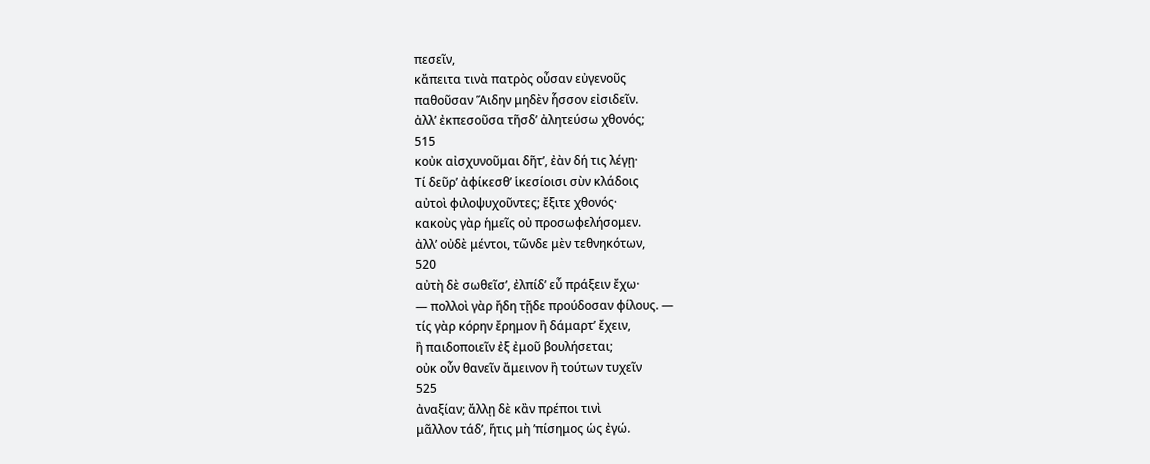πεσεῖν,
κἄπειτα τινὰ πατρὸς οὖσαν εὐγενοῦς
παθοῦσαν Ἅιδην μηδὲν ἧσσον εἰσιδεῖν.
ἀλλʼ ἐκπεσοῦσα τῆσδʼ ἀλητεύσω χθονός;
515
κοὐκ αἰσχυνοῦμαι δῆτ’, ἐὰν δή τις λέγῃ·
Τί δεῦρʼ ἀφίκεσθʼ ἱκεσίοισι σὺν κλάδοις
αὐτοὶ φιλοψυχοῦντες; ἔξιτε χθονός·
κακοὺς γὰρ ἡμεῖς οὐ προσωφελήσομεν.
ἀλλʼ οὐδὲ μέντοι, τῶνδε μὲν τεθνηκότων,
520
αὐτὴ δὲ σωθεῖσʼ, ἐλπίδʼ εὖ πράξειν ἔχω·
— πολλοὶ γὰρ ἤδη τῇδε προύδοσαν φίλους. —
τίς γὰρ κόρην ἔρημον ἢ δάμαρτʼ ἔχειν,
ἢ παιδοποιεῖν ἐξ ἐμοῦ βουλήσεται;
οὐκ οὖν θανεῖν ἄμεινον ἢ τούτων τυχεῖν
525
ἀναξίαν; ἄλλῃ δὲ κἂν πρέποι τινὶ
μᾶλλον τάδʼ, ἥτις μὴ ’πίσημος ὡς ἐγώ.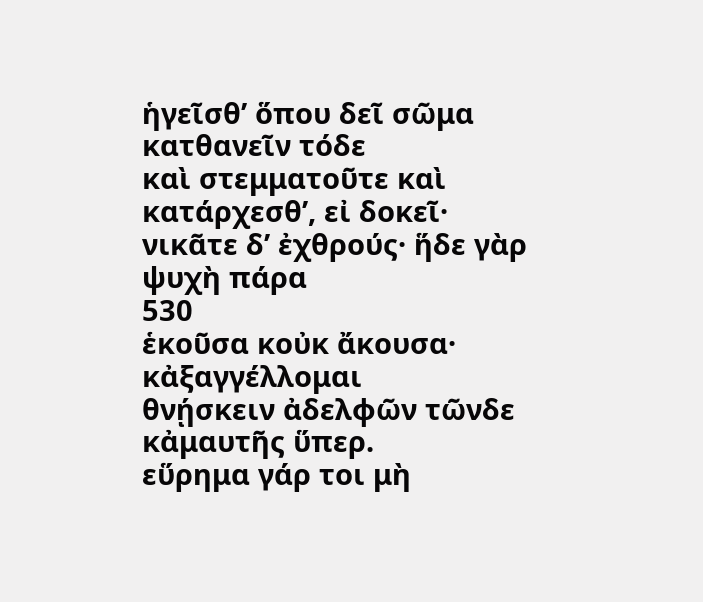ἡγεῖσθʼ ὅπου δεῖ σῶμα κατθανεῖν τόδε
καὶ στεμματοῦτε καὶ κατάρχεσθʼ, εἰ δοκεῖ·
νικᾶτε δʼ ἐχθρούς· ἥδε γὰρ ψυχὴ πάρα
530
ἑκοῦσα κοὐκ ἄκουσα· κἀξαγγέλλομαι
θνῄσκειν ἀδελφῶν τῶνδε κἀμαυτῆς ὕπερ.
εὕρημα γάρ τοι μὴ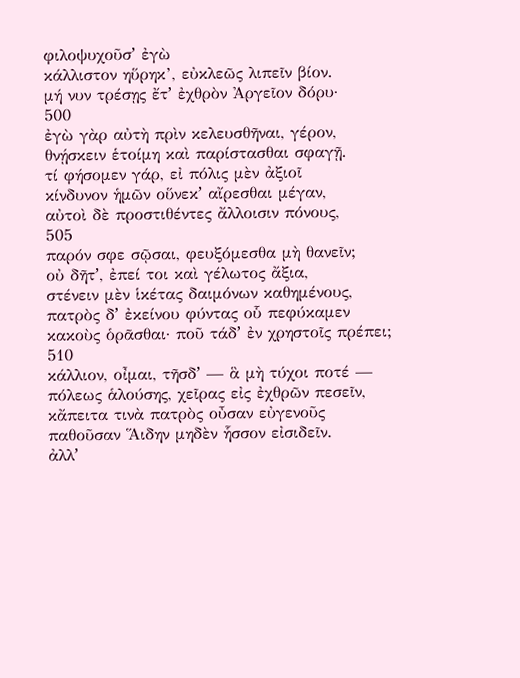φιλοψυχοῦσʼ ἐγὼ
κάλλιστον ηὕρηκ’, εὐκλεῶς λιπεῖν βίον.
μή νυν τρέσῃς ἔτʼ ἐχθρὸν Ἀργεῖον δόρυ·
500
ἐγὼ γὰρ αὐτὴ πρὶν κελευσθῆναι, γέρον,
θνῄσκειν ἑτοίμη καὶ παρίστασθαι σφαγῇ.
τί φήσομεν γάρ, εἰ πόλις μὲν ἀξιοῖ
κίνδυνον ἡμῶν οὕνεκʼ αἴρεσθαι μέγαν,
αὐτοὶ δὲ προστιθέντες ἄλλοισιν πόνους,
505
παρόν σφε σῷσαι, φευξόμεσθα μὴ θανεῖν;
οὐ δῆτʼ, ἐπεί τοι καὶ γέλωτος ἄξια,
στένειν μὲν ἱκέτας δαιμόνων καθημένους,
πατρὸς δʼ ἐκείνου φύντας οὗ πεφύκαμεν
κακοὺς ὁρᾶσθαι· ποῦ τάδʼ ἐν χρηστοῖς πρέπει;
510
κάλλιον, οἶμαι, τῆσδʼ — ἃ μὴ τύχοι ποτέ —
πόλεως ἁλούσης, χεῖρας εἰς ἐχθρῶν πεσεῖν,
κἄπειτα τινὰ πατρὸς οὖσαν εὐγενοῦς
παθοῦσαν Ἅιδην μηδὲν ἧσσον εἰσιδεῖν.
ἀλλʼ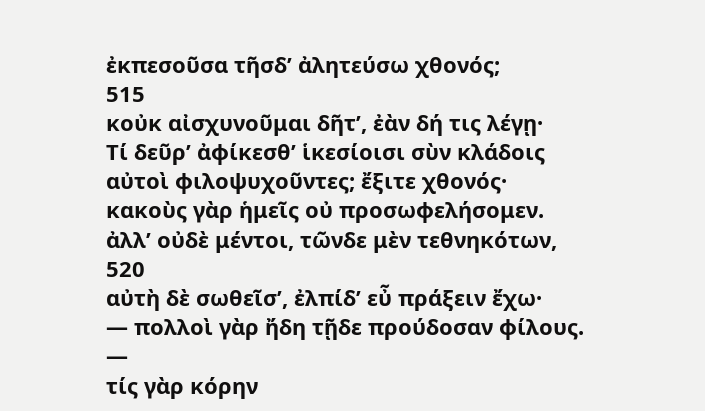ἐκπεσοῦσα τῆσδʼ ἀλητεύσω χθονός;
515
κοὐκ αἰσχυνοῦμαι δῆτ’, ἐὰν δή τις λέγῃ·
Τί δεῦρʼ ἀφίκεσθʼ ἱκεσίοισι σὺν κλάδοις
αὐτοὶ φιλοψυχοῦντες; ἔξιτε χθονός·
κακοὺς γὰρ ἡμεῖς οὐ προσωφελήσομεν.
ἀλλʼ οὐδὲ μέντοι, τῶνδε μὲν τεθνηκότων,
520
αὐτὴ δὲ σωθεῖσʼ, ἐλπίδʼ εὖ πράξειν ἔχω·
— πολλοὶ γὰρ ἤδη τῇδε προύδοσαν φίλους. —
τίς γὰρ κόρην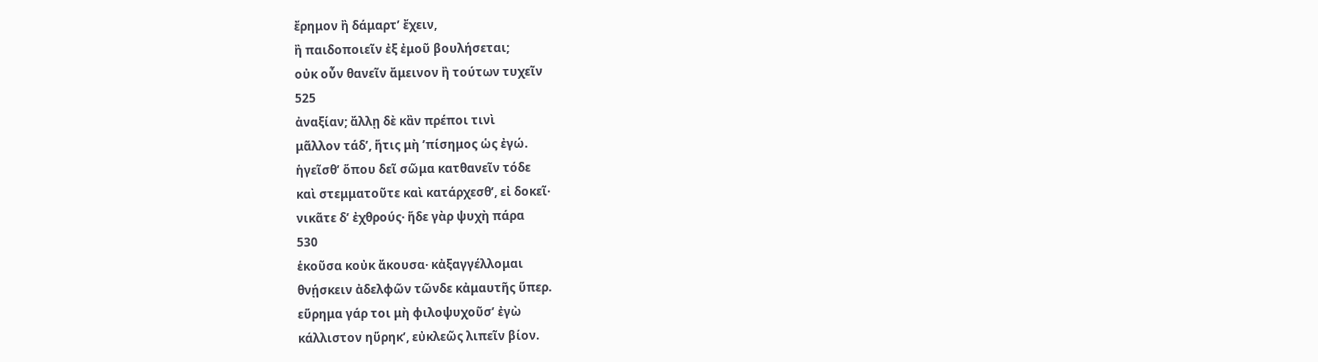ἔρημον ἢ δάμαρτʼ ἔχειν,
ἢ παιδοποιεῖν ἐξ ἐμοῦ βουλήσεται;
οὐκ οὖν θανεῖν ἄμεινον ἢ τούτων τυχεῖν
525
ἀναξίαν; ἄλλῃ δὲ κἂν πρέποι τινὶ
μᾶλλον τάδʼ, ἥτις μὴ ’πίσημος ὡς ἐγώ.
ἡγεῖσθʼ ὅπου δεῖ σῶμα κατθανεῖν τόδε
καὶ στεμματοῦτε καὶ κατάρχεσθʼ, εἰ δοκεῖ·
νικᾶτε δʼ ἐχθρούς· ἥδε γὰρ ψυχὴ πάρα
530
ἑκοῦσα κοὐκ ἄκουσα· κἀξαγγέλλομαι
θνῄσκειν ἀδελφῶν τῶνδε κἀμαυτῆς ὕπερ.
εὕρημα γάρ τοι μὴ φιλοψυχοῦσʼ ἐγὼ
κάλλιστον ηὕρηκ’, εὐκλεῶς λιπεῖν βίον.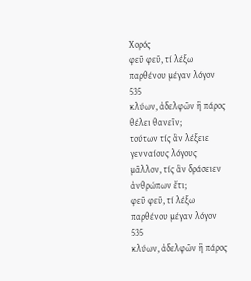Χορός
φεῦ φεῦ, τί λέξω παρθένου μέγαν λόγον
535
κλύων, ἀδελφῶν ἣ πάρος θέλει θανεῖν;
τούτων τίς ἂν λέξειε γενναίους λόγους
μᾶλλον, τίς ἂν δράσειεν ἀνθρώπων ἔτι;
φεῦ φεῦ, τί λέξω παρθένου μέγαν λόγον
535
κλύων, ἀδελφῶν ἣ πάρος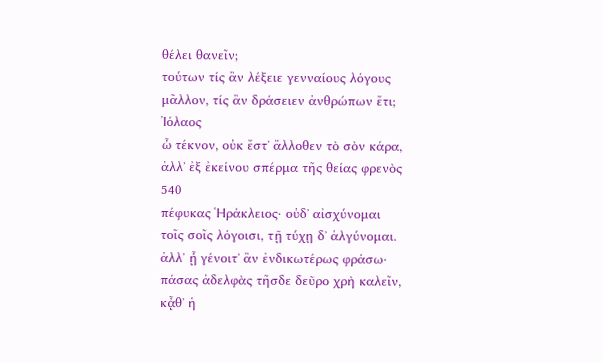θέλει θανεῖν;
τούτων τίς ἂν λέξειε γενναίους λόγους
μᾶλλον, τίς ἂν δράσειεν ἀνθρώπων ἔτι;
Ἰόλαος
ὦ τέκνον, οὐκ ἔστʼ ἄλλοθεν τὸ σὸν κάρα,
ἀλλʼ ἐξ ἐκείνου σπέρμα τῆς θείας φρενὸς
540
πέφυκας Ἡράκλειος· οὐδʼ αἰσχύνομαι
τοῖς σοῖς λόγοισι, τῇ τύχῃ δʼ ἀλγύνομαι.
ἀλλʼ ᾗ γένοιτʼ ἂν ἐνδικωτέρως φράσω·
πάσας ἀδελφὰς τῆσδε δεῦρο χρὴ καλεῖν,
κᾆθʼ ἡ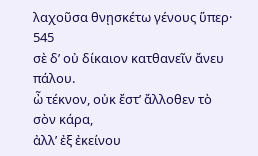λαχοῦσα θνῃσκέτω γένους ὕπερ·
545
σὲ δʼ οὐ δίκαιον κατθανεῖν ἄνευ πάλου.
ὦ τέκνον, οὐκ ἔστʼ ἄλλοθεν τὸ σὸν κάρα,
ἀλλʼ ἐξ ἐκείνου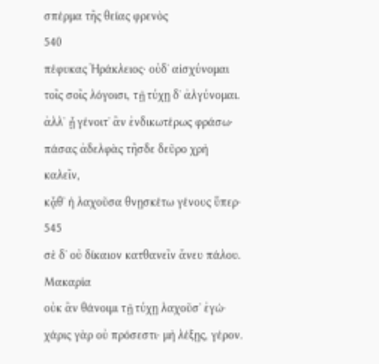σπέρμα τῆς θείας φρενὸς
540
πέφυκας Ἡράκλειος· οὐδʼ αἰσχύνομαι
τοῖς σοῖς λόγοισι, τῇ τύχῃ δʼ ἀλγύνομαι.
ἀλλʼ ᾗ γένοιτʼ ἂν ἐνδικωτέρως φράσω·
πάσας ἀδελφὰς τῆσδε δεῦρο χρὴ καλεῖν,
κᾆθʼ ἡ λαχοῦσα θνῃσκέτω γένους ὕπερ·
545
σὲ δʼ οὐ δίκαιον κατθανεῖν ἄνευ πάλου.
Μακαρία
οὐκ ἂν θάνοιμι τῇ τύχῃ λαχοῦσʼ ἐγώ·
χάρις γὰρ οὐ πρόσεστι· μὴ λέξῃς, γέρον.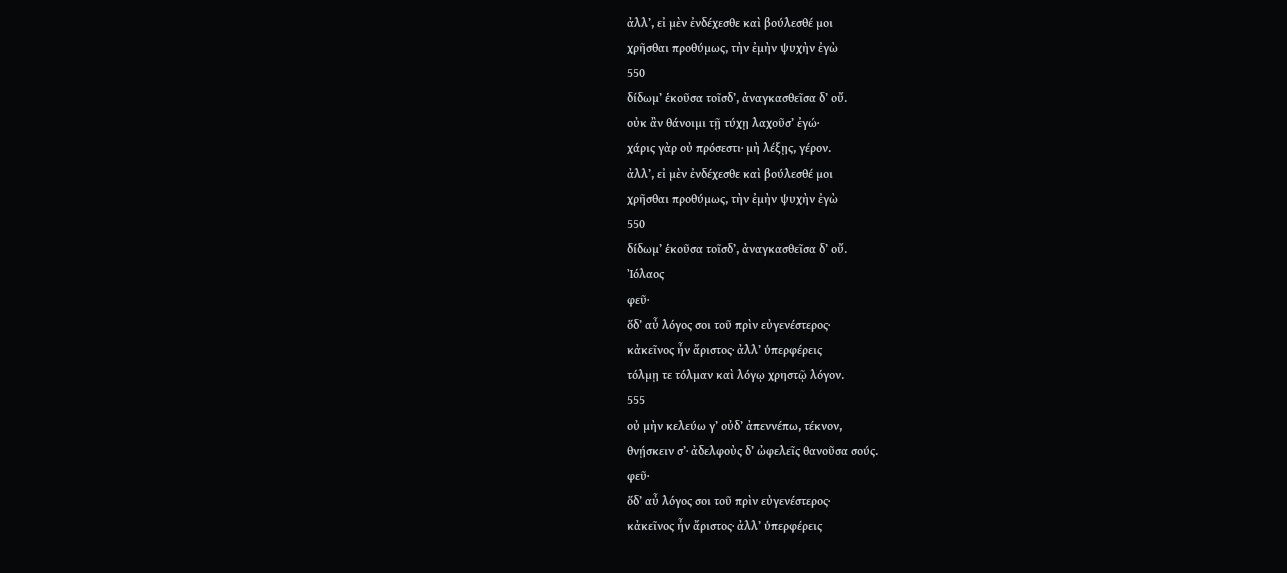ἀλλʼ, εἰ μὲν ἐνδέχεσθε καὶ βούλεσθέ μοι
χρῆσθαι προθύμως, τὴν ἐμὴν ψυχὴν ἐγὼ
550
δίδωμʼ ἑκοῦσα τοῖσδʼ, ἀναγκασθεῖσα δʼ οὔ.
οὐκ ἂν θάνοιμι τῇ τύχῃ λαχοῦσʼ ἐγώ·
χάρις γὰρ οὐ πρόσεστι· μὴ λέξῃς, γέρον.
ἀλλʼ, εἰ μὲν ἐνδέχεσθε καὶ βούλεσθέ μοι
χρῆσθαι προθύμως, τὴν ἐμὴν ψυχὴν ἐγὼ
550
δίδωμʼ ἑκοῦσα τοῖσδʼ, ἀναγκασθεῖσα δʼ οὔ.
Ἰόλαος
φεῦ·
ὅδʼ αὖ λόγος σοι τοῦ πρὶν εὐγενέστερος·
κἀκεῖνος ἦν ἄριστος· ἀλλʼ ὑπερφέρεις
τόλμῃ τε τόλμαν καὶ λόγῳ χρηστῷ λόγον.
555
οὐ μὴν κελεύω γʼ οὐδʼ ἀπεννέπω, τέκνον,
θνῄσκειν σʼ· ἀδελφοὺς δʼ ὠφελεῖς θανοῦσα σούς.
φεῦ·
ὅδʼ αὖ λόγος σοι τοῦ πρὶν εὐγενέστερος·
κἀκεῖνος ἦν ἄριστος· ἀλλʼ ὑπερφέρεις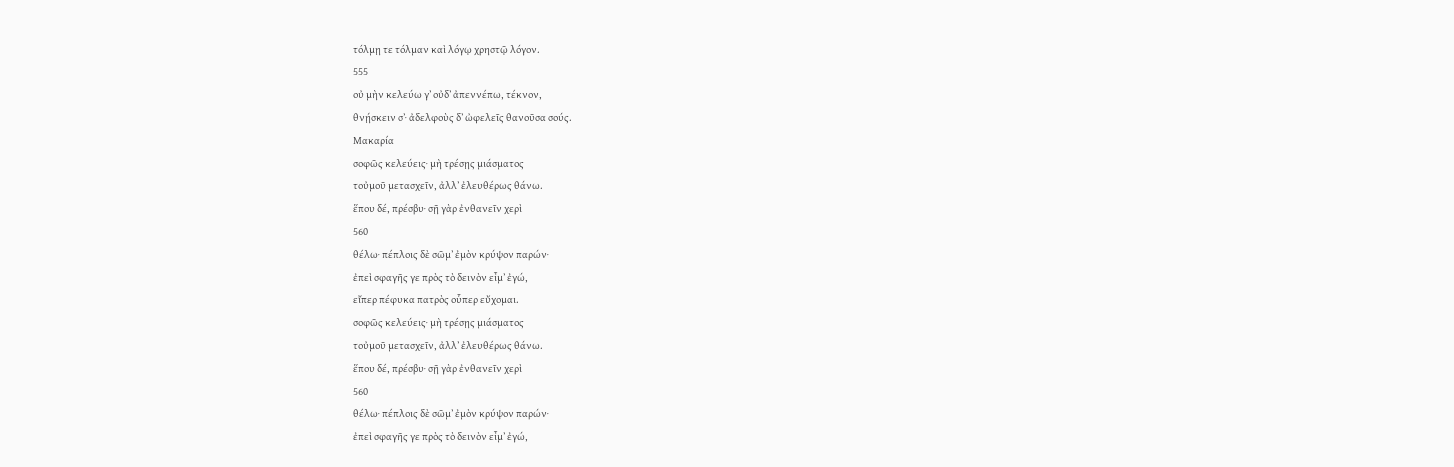τόλμῃ τε τόλμαν καὶ λόγῳ χρηστῷ λόγον.
555
οὐ μὴν κελεύω γʼ οὐδʼ ἀπεννέπω, τέκνον,
θνῄσκειν σʼ· ἀδελφοὺς δʼ ὠφελεῖς θανοῦσα σούς.
Μακαρία
σοφῶς κελεύεις· μὴ τρέσῃς μιάσματος
τοὐμοῦ μετασχεῖν, ἀλλʼ ἐλευθέρως θάνω.
ἕπου δέ, πρέσβυ· σῇ γὰρ ἐνθανεῖν χερὶ
560
θέλω· πέπλοις δὲ σῶμʼ ἐμὸν κρύψον παρών·
ἐπεὶ σφαγῆς γε πρὸς τὸ δεινὸν εἶμʼ ἐγώ,
εἴπερ πέφυκα πατρὸς οὗπερ εὔχομαι.
σοφῶς κελεύεις· μὴ τρέσῃς μιάσματος
τοὐμοῦ μετασχεῖν, ἀλλʼ ἐλευθέρως θάνω.
ἕπου δέ, πρέσβυ· σῇ γὰρ ἐνθανεῖν χερὶ
560
θέλω· πέπλοις δὲ σῶμʼ ἐμὸν κρύψον παρών·
ἐπεὶ σφαγῆς γε πρὸς τὸ δεινὸν εἶμʼ ἐγώ,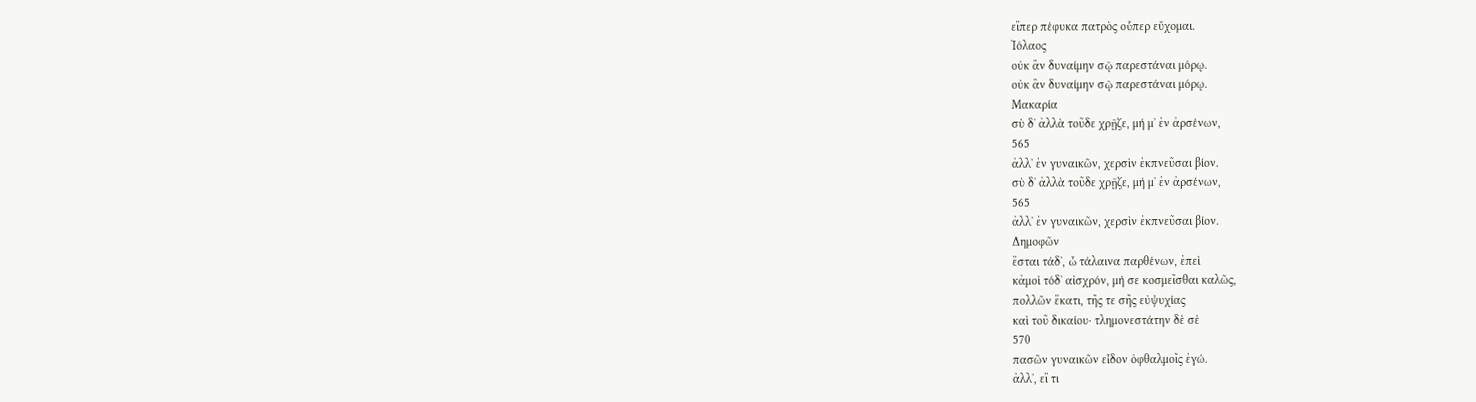εἴπερ πέφυκα πατρὸς οὗπερ εὔχομαι.
Ἰόλαος
οὐκ ἂν δυναίμην σῷ παρεστάναι μόρῳ.
οὐκ ἂν δυναίμην σῷ παρεστάναι μόρῳ.
Μακαρία
σὺ δʼ ἀλλὰ τοῦδε χρῇζε, μή μʼ ἐν ἀρσένων,
565
ἀλλʼ ἐν γυναικῶν, χερσὶν ἐκπνεῦσαι βίον.
σὺ δʼ ἀλλὰ τοῦδε χρῇζε, μή μʼ ἐν ἀρσένων,
565
ἀλλʼ ἐν γυναικῶν, χερσὶν ἐκπνεῦσαι βίον.
Δημοφῶν
ἔσται τάδʼ, ὦ τάλαινα παρθένων, ἐπεὶ
κἀμοὶ τόδʼ αἰσχρόν, μή σε κοσμεῖσθαι καλῶς,
πολλῶν ἕκατι, τῆς τε σῆς εὐψυχίας
καὶ τοῦ δικαίου· τλημονεστάτην δὲ σὲ
570
πασῶν γυναικῶν εἶδον ὀφθαλμοῖς ἐγώ.
ἀλλʼ, εἴ τι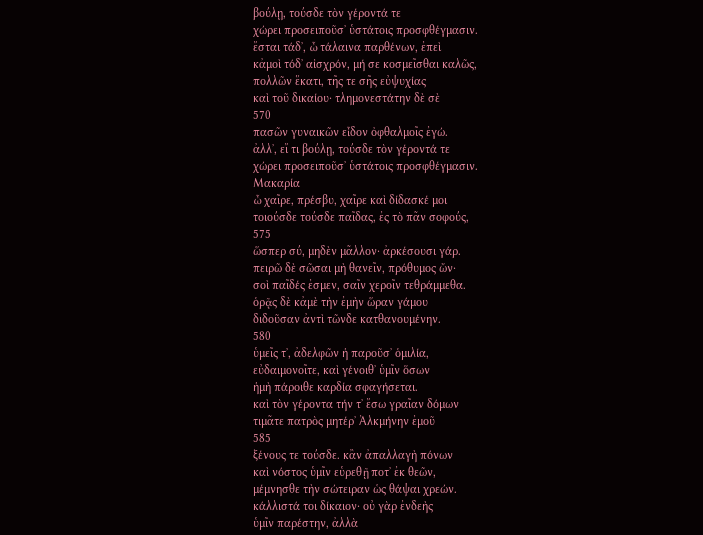βούλῃ, τούσδε τὸν γέροντά τε
χώρει προσειποῦσʼ ὑστάτοις προσφθέγμασιν.
ἔσται τάδʼ, ὦ τάλαινα παρθένων, ἐπεὶ
κἀμοὶ τόδʼ αἰσχρόν, μή σε κοσμεῖσθαι καλῶς,
πολλῶν ἕκατι, τῆς τε σῆς εὐψυχίας
καὶ τοῦ δικαίου· τλημονεστάτην δὲ σὲ
570
πασῶν γυναικῶν εἶδον ὀφθαλμοῖς ἐγώ.
ἀλλʼ, εἴ τι βούλῃ, τούσδε τὸν γέροντά τε
χώρει προσειποῦσʼ ὑστάτοις προσφθέγμασιν.
Μακαρία
ὦ χαῖρε, πρέσβυ, χαῖρε καὶ δίδασκέ μοι
τοιούσδε τούσδε παῖδας, ἐς τὸ πᾶν σοφούς,
575
ὥσπερ σύ, μηδὲν μᾶλλον· ἀρκέσουσι γάρ.
πειρῶ δὲ σῶσαι μὴ θανεῖν, πρόθυμος ὤν·
σοὶ παῖδές ἐσμεν, σαῖν χεροῖν τεθράμμεθα.
ὁρᾷς δὲ κἀμὲ τὴν ἐμὴν ὥραν γάμου
διδοῦσαν ἀντὶ τῶνδε κατθανουμένην.
580
ὑμεῖς τʼ, ἀδελφῶν ἡ παροῦσʼ ὁμιλία,
εὐδαιμονοῖτε, καὶ γένοιθʼ ὑμῖν ὅσων
ἡμὴ πάροιθε καρδία σφαγήσεται.
καὶ τὸν γέροντα τήν τʼ ἔσω γραῖαν δόμων
τιμᾶτε πατρὸς μητέρʼ Ἀλκμήνην ἐμοῦ
585
ξένους τε τούσδε. κἂν ἀπαλλαγὴ πόνων
καὶ νόστος ὑμῖν εὑρεθῇ ποτʼ ἐκ θεῶν,
μέμνησθε τὴν σώτειραν ὡς θάψαι χρεών.
κάλλιστά τοι δίκαιον· οὐ γὰρ ἐνδεὴς
ὑμῖν παρέστην, ἀλλὰ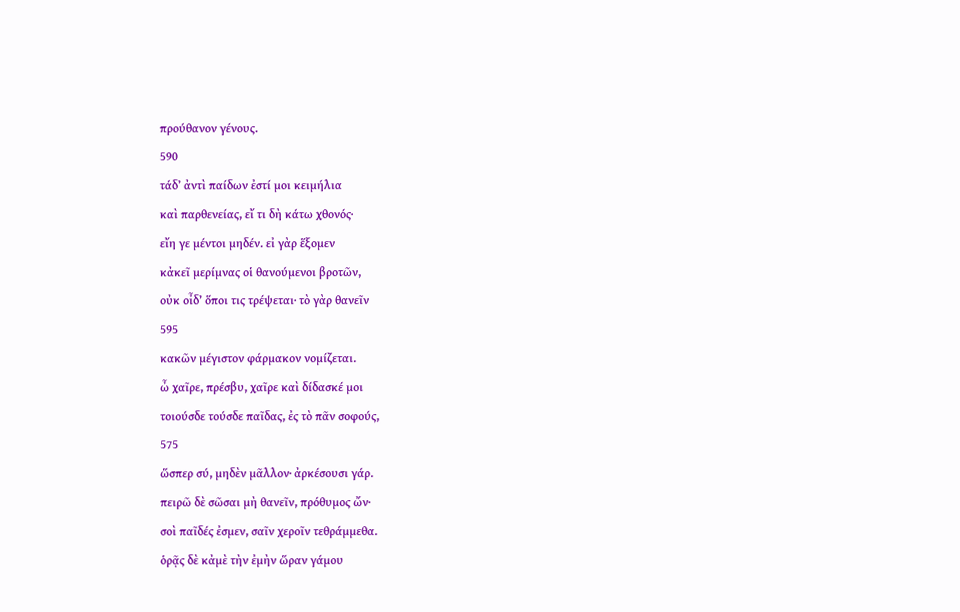προύθανον γένους.
590
τάδʼ ἀντὶ παίδων ἐστί μοι κειμήλια
καὶ παρθενείας, εἴ τι δὴ κάτω χθονός·
εἴη γε μέντοι μηδέν. εἰ γὰρ ἕξομεν
κἀκεῖ μερίμνας οἱ θανούμενοι βροτῶν,
οὐκ οἶδ’ ὅποι τις τρέψεται· τὸ γὰρ θανεῖν
595
κακῶν μέγιστον φάρμακον νομίζεται.
ὦ χαῖρε, πρέσβυ, χαῖρε καὶ δίδασκέ μοι
τοιούσδε τούσδε παῖδας, ἐς τὸ πᾶν σοφούς,
575
ὥσπερ σύ, μηδὲν μᾶλλον· ἀρκέσουσι γάρ.
πειρῶ δὲ σῶσαι μὴ θανεῖν, πρόθυμος ὤν·
σοὶ παῖδές ἐσμεν, σαῖν χεροῖν τεθράμμεθα.
ὁρᾷς δὲ κἀμὲ τὴν ἐμὴν ὥραν γάμου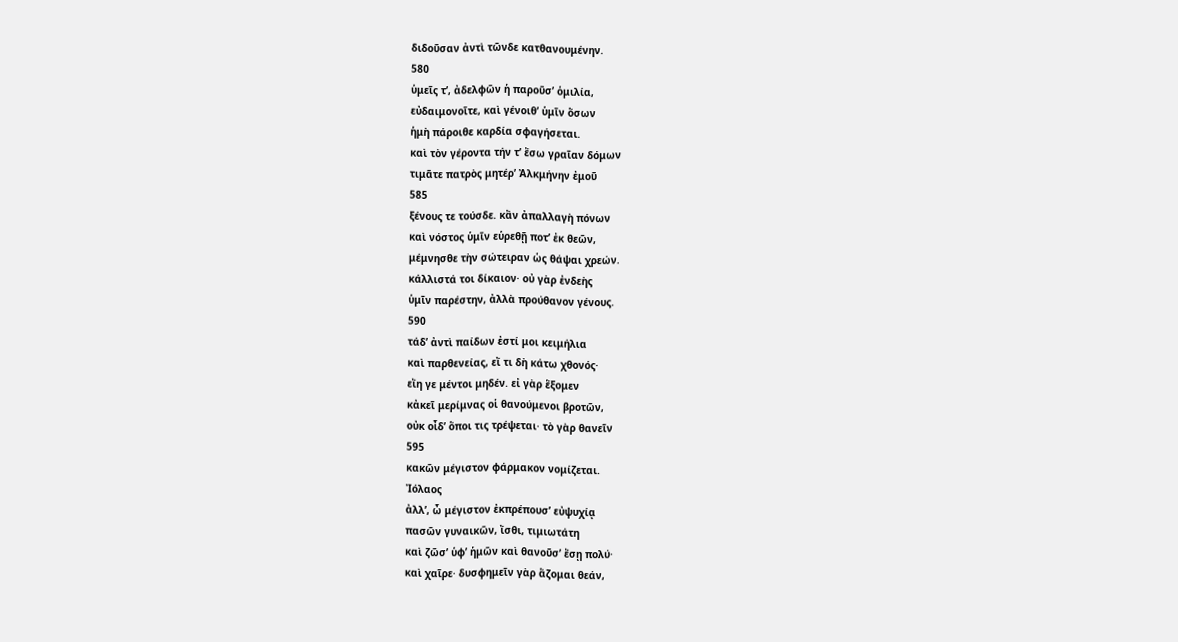διδοῦσαν ἀντὶ τῶνδε κατθανουμένην.
580
ὑμεῖς τʼ, ἀδελφῶν ἡ παροῦσʼ ὁμιλία,
εὐδαιμονοῖτε, καὶ γένοιθʼ ὑμῖν ὅσων
ἡμὴ πάροιθε καρδία σφαγήσεται.
καὶ τὸν γέροντα τήν τʼ ἔσω γραῖαν δόμων
τιμᾶτε πατρὸς μητέρʼ Ἀλκμήνην ἐμοῦ
585
ξένους τε τούσδε. κἂν ἀπαλλαγὴ πόνων
καὶ νόστος ὑμῖν εὑρεθῇ ποτʼ ἐκ θεῶν,
μέμνησθε τὴν σώτειραν ὡς θάψαι χρεών.
κάλλιστά τοι δίκαιον· οὐ γὰρ ἐνδεὴς
ὑμῖν παρέστην, ἀλλὰ προύθανον γένους.
590
τάδʼ ἀντὶ παίδων ἐστί μοι κειμήλια
καὶ παρθενείας, εἴ τι δὴ κάτω χθονός·
εἴη γε μέντοι μηδέν. εἰ γὰρ ἕξομεν
κἀκεῖ μερίμνας οἱ θανούμενοι βροτῶν,
οὐκ οἶδ’ ὅποι τις τρέψεται· τὸ γὰρ θανεῖν
595
κακῶν μέγιστον φάρμακον νομίζεται.
Ἰόλαος
ἀλλʼ, ὦ μέγιστον ἐκπρέπουσʼ εὐψυχίᾳ
πασῶν γυναικῶν, ἴσθι, τιμιωτάτη
καὶ ζῶσʼ ὑφʼ ἡμῶν καὶ θανοῦσʼ ἔσῃ πολύ·
καὶ χαῖρε· δυσφημεῖν γὰρ ἅζομαι θεάν,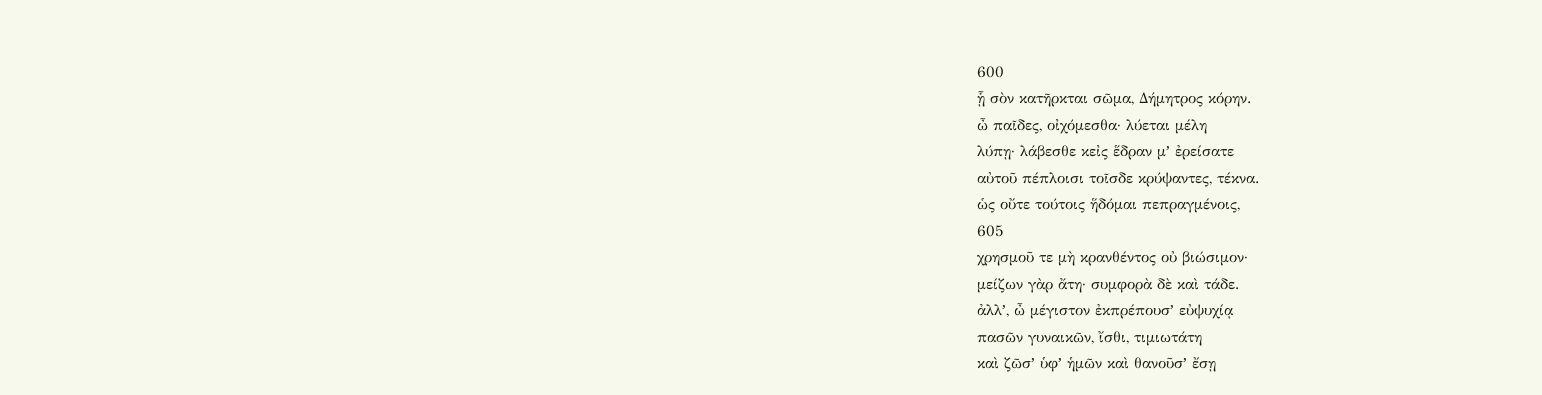600
ᾗ σὸν κατῆρκται σῶμα, Δήμητρος κόρην.
ὦ παῖδες, οἰχόμεσθα· λύεται μέλη
λύπῃ· λάβεσθε κεἰς ἕδραν μʼ ἐρείσατε
αὐτοῦ πέπλοισι τοῖσδε κρύψαντες, τέκνα.
ὡς οὔτε τούτοις ἥδόμαι πεπραγμένοις,
605
χρησμοῦ τε μὴ κρανθέντος οὐ βιώσιμον·
μείζων γὰρ ἄτη· συμφορὰ δὲ καὶ τάδε.
ἀλλʼ, ὦ μέγιστον ἐκπρέπουσʼ εὐψυχίᾳ
πασῶν γυναικῶν, ἴσθι, τιμιωτάτη
καὶ ζῶσʼ ὑφʼ ἡμῶν καὶ θανοῦσʼ ἔσῃ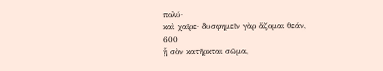πολύ·
καὶ χαῖρε· δυσφημεῖν γὰρ ἅζομαι θεάν,
600
ᾗ σὸν κατῆρκται σῶμα,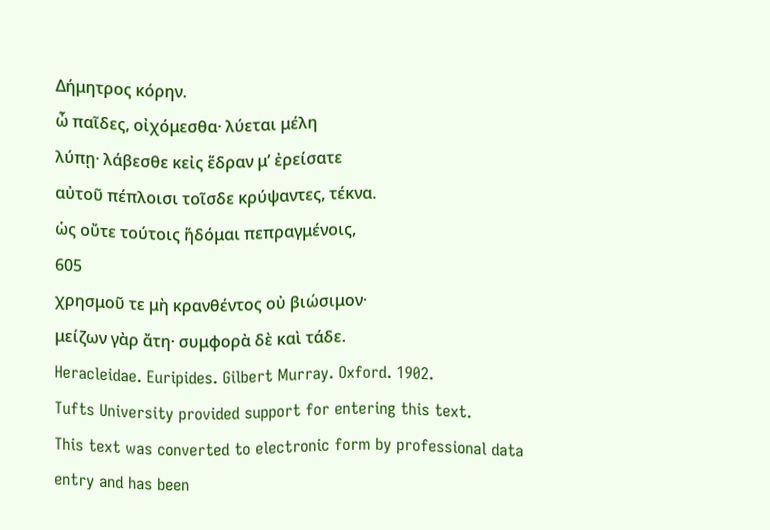Δήμητρος κόρην.
ὦ παῖδες, οἰχόμεσθα· λύεται μέλη
λύπῃ· λάβεσθε κεἰς ἕδραν μʼ ἐρείσατε
αὐτοῦ πέπλοισι τοῖσδε κρύψαντες, τέκνα.
ὡς οὔτε τούτοις ἥδόμαι πεπραγμένοις,
605
χρησμοῦ τε μὴ κρανθέντος οὐ βιώσιμον·
μείζων γὰρ ἄτη· συμφορὰ δὲ καὶ τάδε.
Heracleidae. Euripides. Gilbert Murray. Oxford. 1902.
Tufts University provided support for entering this text.
This text was converted to electronic form by professional data entry and has been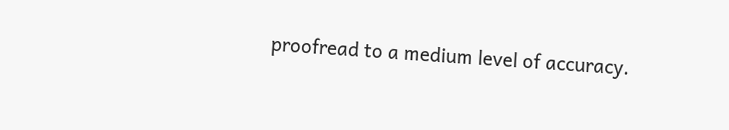proofread to a medium level of accuracy.